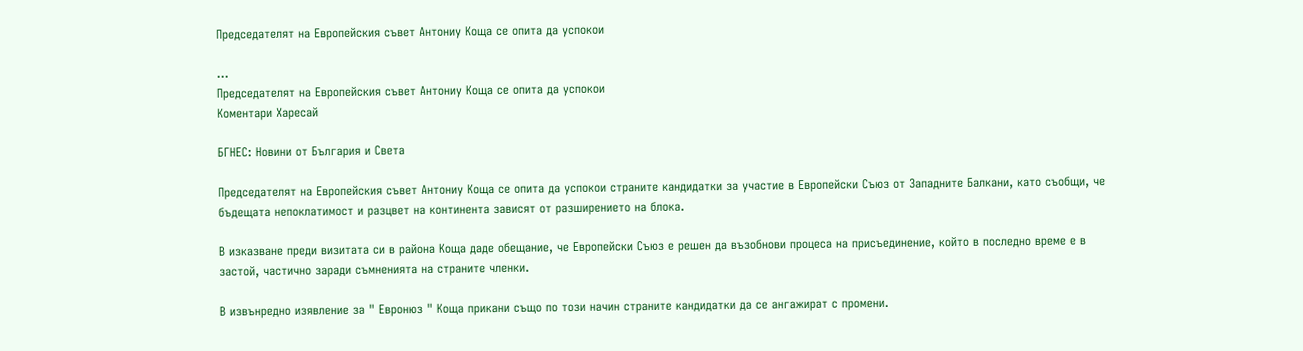Председателят на Европейския съвет Антониу Коща се опита да успокои

...
Председателят на Европейския съвет Антониу Коща се опита да успокои
Коментари Харесай

БГНЕС: Новини от България и Света

Председателят на Европейския съвет Антониу Коща се опита да успокои страните кандидатки за участие в Европейски Съюз от Западните Балкани, като съобщи, че бъдещата непоклатимост и разцвет на континента зависят от разширението на блока.

В изказване преди визитата си в района Коща даде обещание, че Европейски Съюз е решен да възобнови процеса на присъединение, който в последно време е в застой, частично заради съмненията на страните членки.

В извънредно изявление за " Евронюз " Коща прикани също по този начин страните кандидатки да се ангажират с промени.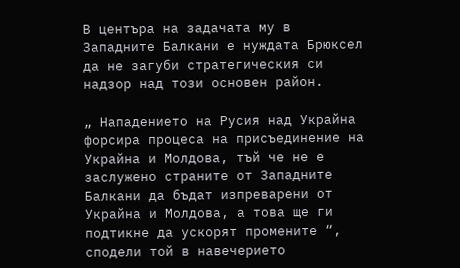В центъра на задачата му в Западните Балкани е нуждата Брюксел да не загуби стратегическия си надзор над този основен район.

„ Нападението на Русия над Украйна форсира процеса на присъединение на Украйна и Молдова, тъй че не е заслужено страните от Западните Балкани да бъдат изпреварени от Украйна и Молдова, а това ще ги подтикне да ускорят промените “, сподели той в навечерието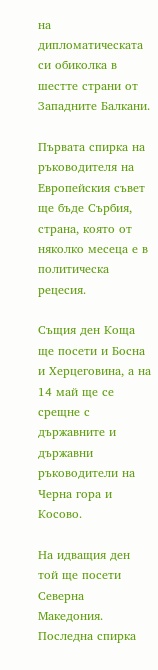на дипломатическата си обиколка в шестте страни от Западните Балкани.

Първата спирка на ръководителя на Европейския съвет ще бъде Сърбия, страна, която от няколко месеца е в политическа рецесия.

Същия ден Коща ще посети и Босна и Херцеговина, а на 14 май ще се срещне с държавните и държавни ръководители на Черна гора и Косово.

На идващия ден той ще посети Северна Македония. Последна спирка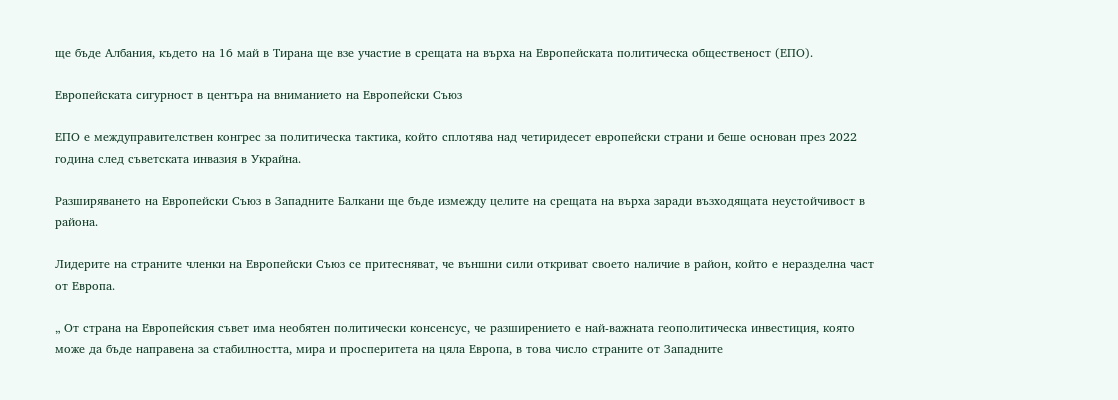ще бъде Албания, където на 16 май в Тирана ще взе участие в срещата на върха на Европейската политическа общественост (ЕПО).

Европейската сигурност в центъра на вниманието на Европейски Съюз

ЕПО е междуправителствен конгрес за политическа тактика, който сплотява над четиридесет европейски страни и беше основан през 2022 година след съветската инвазия в Украйна.

Разширяването на Европейски Съюз в Западните Балкани ще бъде измежду целите на срещата на върха заради възходящата неустойчивост в района.

Лидерите на страните членки на Европейски Съюз се притесняват, че външни сили откриват своето наличие в район, който е неразделна част от Европа.

„ От страна на Европейския съвет има необятен политически консенсус, че разширението е най-важната геополитическа инвестиция, която може да бъде направена за стабилността, мира и просперитета на цяла Европа, в това число страните от Западните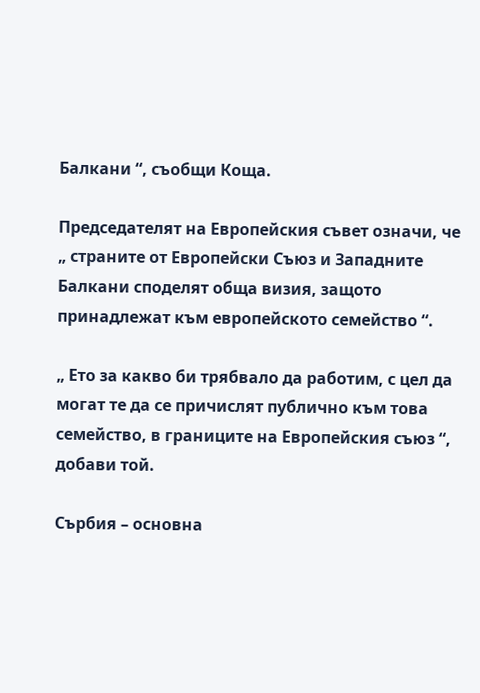Балкани “, съобщи Коща.

Председателят на Европейския съвет означи, че „ страните от Европейски Съюз и Западните Балкани споделят обща визия, защото принадлежат към европейското семейство “.

„ Ето за какво би трябвало да работим, с цел да могат те да се причислят публично към това семейство, в границите на Европейския съюз “, добави той.

Сърбия – основна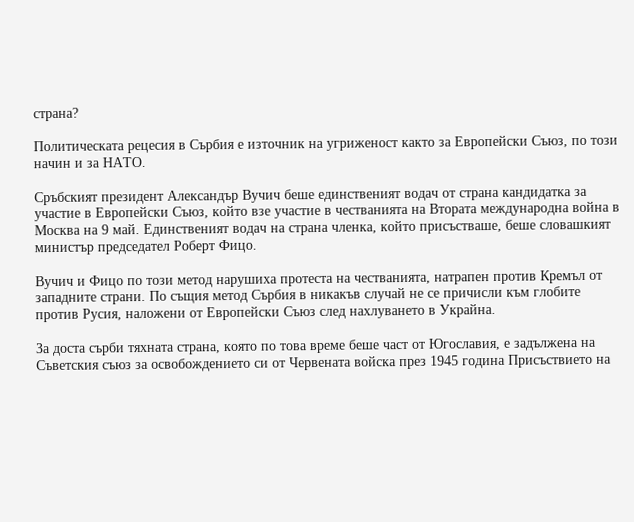страна?

Политическата рецесия в Сърбия е източник на угриженост както за Европейски Съюз, по този начин и за НАТО.

Сръбският президент Александър Вучич беше единственият водач от страна кандидатка за участие в Европейски Съюз, който взе участие в честванията на Втората международна война в Москва на 9 май. Единственият водач на страна членка, който присъстваше, беше словашкият министър председател Роберт Фицо.

Вучич и Фицо по този метод нарушиха протеста на честванията, натрапен против Кремъл от западните страни. По същия метод Сърбия в никакъв случай не се причисли към глобите против Русия, наложени от Европейски Съюз след нахлуването в Украйна.

За доста сърби тяхната страна, която по това време беше част от Югославия, е задължена на Съветския съюз за освобождението си от Червената войска през 1945 година Присъствието на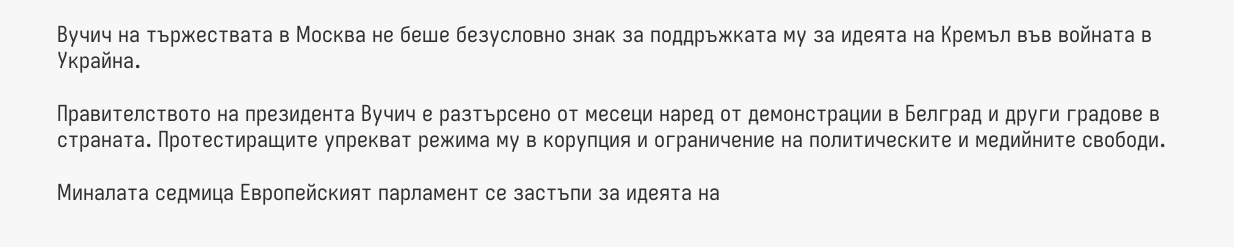Вучич на тържествата в Москва не беше безусловно знак за поддръжката му за идеята на Кремъл във войната в Украйна.

Правителството на президента Вучич е разтърсено от месеци наред от демонстрации в Белград и други градове в страната. Протестиращите упрекват режима му в корупция и ограничение на политическите и медийните свободи.

Миналата седмица Европейският парламент се застъпи за идеята на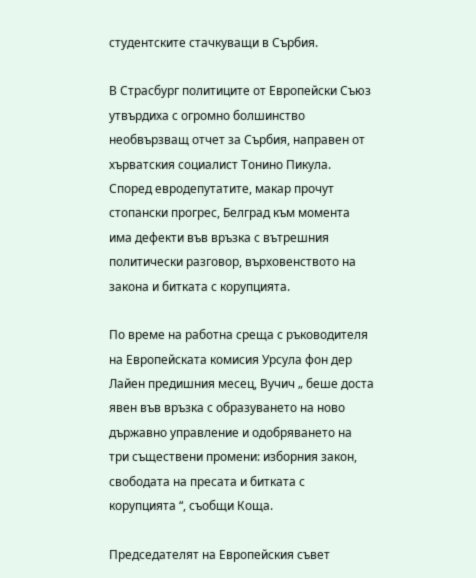студентските стачкуващи в Сърбия.

В Страсбург политиците от Европейски Съюз утвърдиха с огромно болшинство необвързващ отчет за Сърбия, направен от хърватския социалист Тонино Пикула. Според евродепутатите, макар прочут стопански прогрес, Белград към момента има дефекти във връзка с вътрешния политически разговор, върховенството на закона и битката с корупцията.

По време на работна среща с ръководителя на Европейската комисия Урсула фон дер Лайен предишния месец, Вучич „ беше доста явен във връзка с образуването на ново държавно управление и одобряването на три съществени промени: изборния закон, свободата на пресата и битката с корупцията “, съобщи Коща.

Председателят на Европейския съвет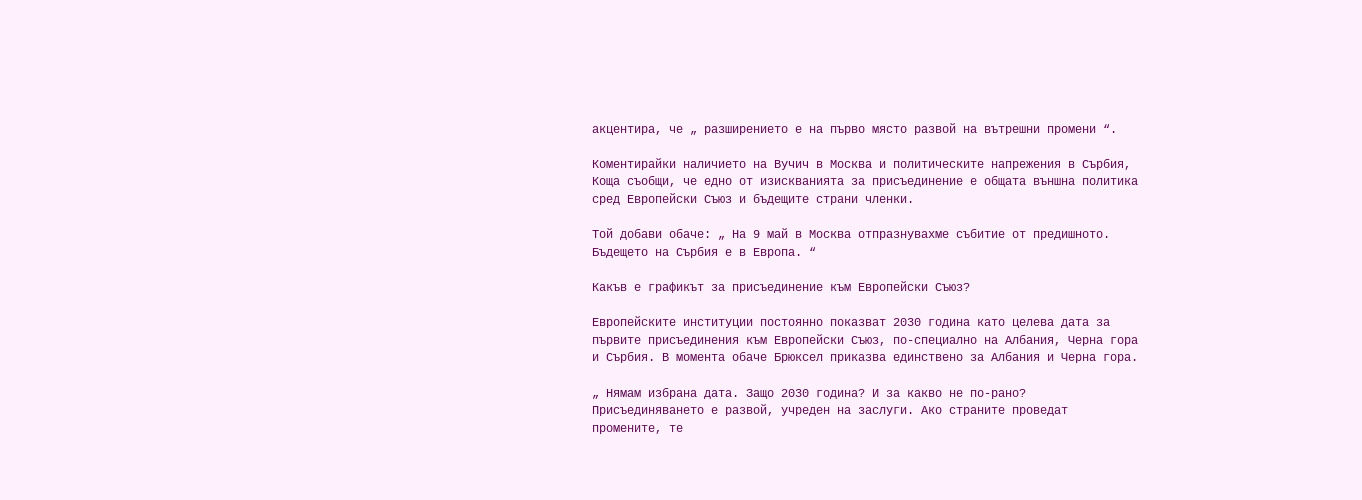акцентира, че „ разширението е на първо място развой на вътрешни промени “.

Коментирайки наличието на Вучич в Москва и политическите напрежения в Сърбия, Коща съобщи, че едно от изискванията за присъединение е общата външна политика сред Европейски Съюз и бъдещите страни членки.

Той добави обаче: „ На 9 май в Москва отпразнувахме събитие от предишното. Бъдещето на Сърбия е в Европа. “

Какъв е графикът за присъединение към Европейски Съюз?

Европейските институции постоянно показват 2030 година като целева дата за първите присъединения към Европейски Съюз, по-специално на Албания, Черна гора и Сърбия. В момента обаче Брюксел приказва единствено за Албания и Черна гора.

„ Нямам избрана дата. Защо 2030 година? И за какво не по-рано? Присъединяването е развой, учреден на заслуги. Ако страните проведат промените, те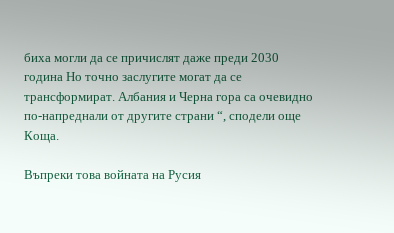биха могли да се причислят даже преди 2030 година Но точно заслугите могат да се трансформират. Албания и Черна гора са очевидно по-напреднали от другите страни “, сподели още Коща.

Въпреки това войната на Русия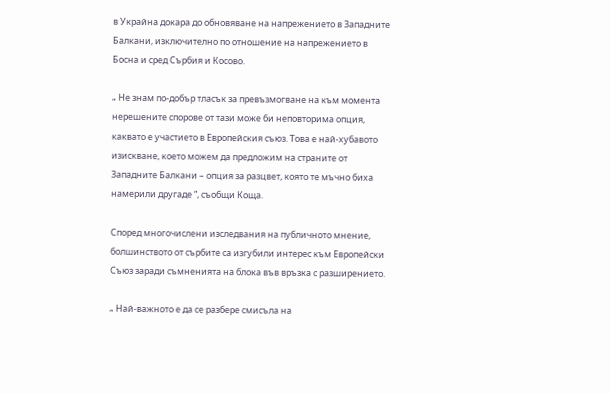в Украйна докара до обновяване на напрежението в Западните Балкани, изключително по отношение на напрежението в Босна и сред Сърбия и Косово.

„ Не знам по-добър тласък за превъзмогване на към момента нерешените спорове от тази може би неповторима опция, каквато е участието в Европейския съюз. Това е най-хубавото изискване, което можем да предложим на страните от Западните Балкани – опция за разцвет, която те мъчно биха намерили другаде “, съобщи Коща.

Според многочислени изследвания на публичното мнение, болшинството от сърбите са изгубили интерес към Европейски Съюз заради съмненията на блока във връзка с разширението.

„ Най-важното е да се разбере смисъла на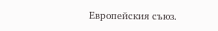Европейския съюз.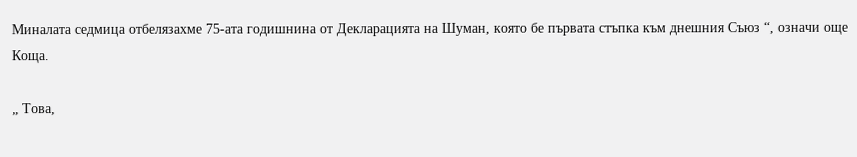Миналата седмица отбелязахме 75-ата годишнина от Декларацията на Шуман, която бе първата стъпка към днешния Съюз “, означи още Коща.

„ Това,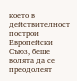което в действителност построи Европейски Съюз, беше волята да се преодолеят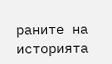раните на историята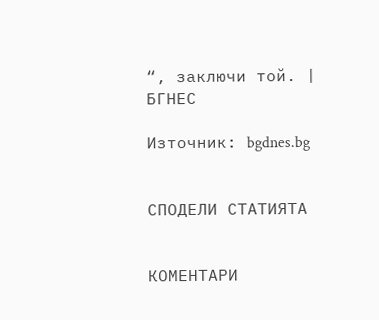“, заключи той. | БГНЕС

Източник: bgdnes.bg


СПОДЕЛИ СТАТИЯТА


КОМЕНТАРИ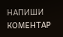НАПИШИ КОМЕНТАР